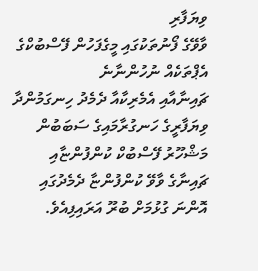ވިޔަފާރި
ވާވޭގެ ފޯނުތަކުގައި މީގެފަހުން ފޭސްބުކްގެ އެޕްތަކެއް ނުހުންނާނެ
ޗައިނާއާއި އެމެރިކާއާ ދެމެދު ހިނގަމުންދާ ވިޔަފާރީގެ ހަނގުރާމައިގެ ސަބަބުން މަޝްހޫރު ފޭސްބުކް ކުންފުންޏާއި ޗައިނާގެ ވާވޭ ކުންފުންޏާ ދެމެދުގައި އޮންނަ ގުޅުމަށް ބުރޫ އަރައިފިއެވެ.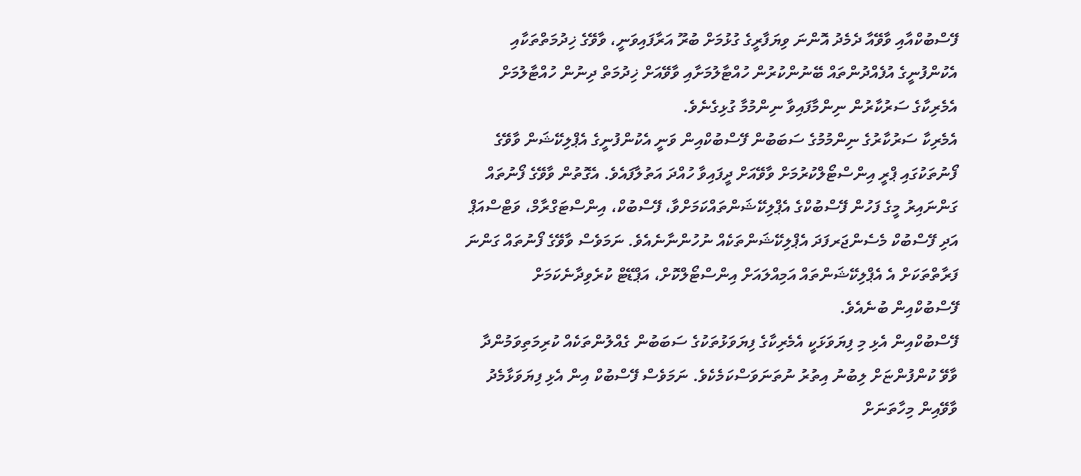ފޭސްބުކްއާއި ވާވޭއާ ދެމެދު އޮންނަ ވިޔަފާރީގެ ގުޅުމަށް ބުރޫ އަރާފައިވަނީ، ވާވޭގެ ޚިދުމަތްތަކާއި އެކުންފުނީގެ އުފެއްދުންތައް ބޭނުންކުރުން ހުއްޓާލުމަށާއި ވާވޭއަށް ޚިދުމަތް ދިނުން ހުއްޓާލުމަށް އެމެރިކާގެ ސަރުކާރުން ނިންމާފައިވާ ނިންމުމާ ގުޅިގެނެވެ.
އެމެރިކާ ސަރުކާރުގެ ނިންމުމުގެ ސަބަބުން ފޭސްބުކްއިން ވަނީ އެކުންފުނީގެ އެޕްލިކޭޝަން ވާވޭގެ ފޯނުތަކުގައި ޕްރީ އިންސްޓޯލްކުރުމަށް ވާވޭއަށް ދީފައިވާ ހުއްދަ އަތުލާފައެވެ. އެގޮތުން ވާވޭގެ ފޯނުތައް ގަންނައިރު މީގެ ފަހުން ފޭސްބުކްގެ އެޕްލިކޭޝަންތައްކަމަށްވާ، ފޭސްބުކް، އިންސްޓަގްރާމް، ވަޓްސްއަޕް އަދި ފޭސްބުކް މެސެންޖަރފަދަ އެޕްލިކޭޝަންތަކެއް ނުހުންނާނެއެވެ. ނަމަވެސް ވާވޭގެ ފޯނުތައް ގަންނަ ފަރާތްތަކަށް އެ އެޕްލިކޭޝަންތައް އަމިއްލައަށް އިންސްޓޯލްކޮށް، އަޕްޑޭޓް ކުރެވިދާނެކަމަށް ފޭސްބުކްއިން ބުނެއެވެ.
ފޭސްބުކްއިން އެޅި މި ފިޔަވަޅަކީ އެމެރިކާގެ ފިޔަވަޅުތަކުގެ ސަބަބުން ގެއްލުންތަކެއް ކުރިމަތިވަމުންދާ ވާވޭ ކުންފުންޏަށް ލިބުނު އިތުރު ނުތަނަވަސްކަމެކެވެ. ނަމަވެސް ފޭސްބުކް އިން އެޅި ފިޔަވަޅާމެދު ވާވޭއިން މިހާތަނަށް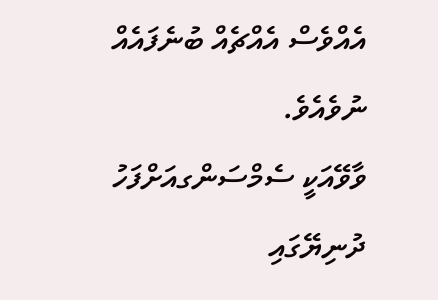އެއްވެސް އެއްޗެއް ބުނެފައެއް ނުވެއެވެ.
ވާވޭއަކީ ސެމްސަންގއަށްފަހު ދުނިޔޭގައި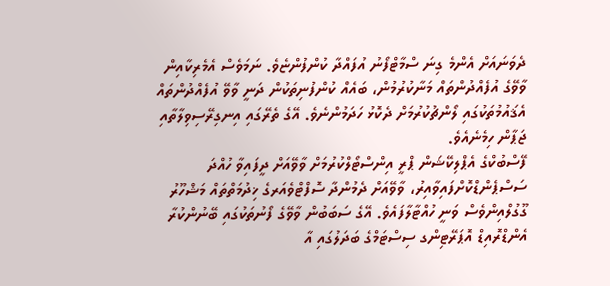ދެވަނައަށް އެންމެ ގިނަ ސްމާޓްފޯނު އުފައްދާ ކުންފުންޏެވެ. ނަމަވެސް އެމެރިކާއިން ވާވޭގެ އުފެއްދުންތައް މަނާކުރުމުން، ބައެއް ކުންފުނިތަކުން ދަނީ ވާވޭ އުފެއްދުންތައް އެޤައުމުތަކުގައި ލޯންޗުކުރުމަށް ދެކޮޅު ހަދަމުންނެވެ. އޭގެ ތެރޭގައި އިނގިރޭސިވިލާތާއި ޖަޕާން ހިމެނެއެވެ.
ފޭސްބުކްގެ އެޕްލިކޭޝަން ޕްރީ އިންސްޓޯލްކުރުމަށް ވާވޭއަށް ދީފައިވާ ހުއްދަ ސަސްޕެންޑްކޮށްފައިވާއިރު، ވާވޭއަށް ދެމުންދާ ސޮފްޓްވެއަރގެ ޚިދުމަތްތައް މަޝްހޫރު ގޫގުލްއިންވެސް ވަނީ ހުއްޓާލާފައެވެ. އޭގެ ސަބަބުން ވާވޭގެ ފޯނުތަކުގައި ބޭނުންކުރާ އެންޑްރޮއިޑް އޮޕަރޭޓިންގ ސިސްޓަމްގެ ބަދަލުގައި އާ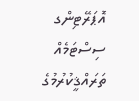އޮޕަރޭޓިންގ ސިސްޓަމެއް ތަރައްޤީކުރުމުގެ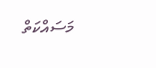މަސައްކަތް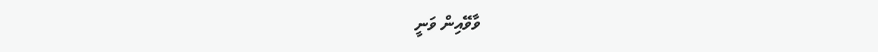ވާވޭއިން ވަނީ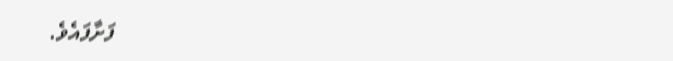ފަށާފައެވެ.